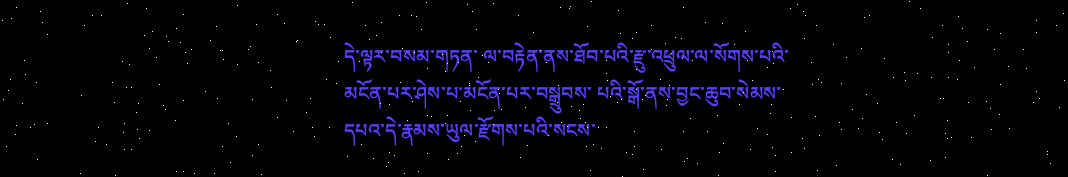དེ་ལྟར་བསམ་གཏན་ ལ་བརྟེན་ནས་ཐོབ་པའི་རྫུ་འཕྲུལ་ལ་སོགས་པའི་མངོན་པར་ཤེས་པ་མངོན་པར་བསྒྲུབས་ པའི་སྒོ་ནས་བྱང་ཆུབ་སེམས་དཔའ་དེ་རྣམས་ཡུལ་རྫོགས་པའི་སངས་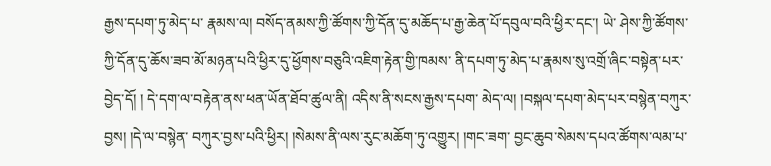རྒྱས་དཔག་ཏུ་མེད་པ་ རྣམས་ལ། བསོད་ནམས་ཀྱི་ཚོགས་ཀྱི་དོན་དུ་མཆོད་པ་རྒྱ་ཆེན་པོ་དབུལ་བའི་ཕྱིར་དང་། ཡེ་ ཤེས་ཀྱི་ཚོགས་ཀྱི་དོན་དུ་ཆོས་ཟབ་མོ་མཉན་པའི་ཕྱིར་དུ་ཕྱོགས་བཅུའི་འཇིག་རྟེན་གྱི་ཁམས་ ནི་དཔག་ཏུ་མེད་པ་རྣམས་སུ་འགྲོ་ཞིང་བསྟེན་པར་བྱེད་དོ། ། དེ་དག་ལ་བརྟེན་ནས་ཕན་ཡོན་ཐོབ་ཚུལ་ནི། འདིས་ནི་སངས་རྒྱས་དཔག་ མེད་ལ། །བསྐལ་དཔག་མེད་པར་བསྙེན་བཀུར་བྱས། །དེ་ལ་བསྙེན་ བཀུར་བྱས་པའི་ཕྱིར། །སེམས་ནི་ལས་རུང་མཆོག་ཏུ་འགྱུར། །གང་ཟག་ བྱང་ཆུབ་སེམས་དཔའ་ཚོགས་ལམ་པ་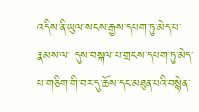འདིས་ནི་ཡུལ་སངས་རྒྱས་དཔག་ཏུ་མེད་པ་རྣམས་ལ་ དུས་བསྐལ་པ་གྲངས་དཔག་ཏུ་མེད་པ་གཅིག་གི་བར་དུ་ཆོས་དང་མཐུན་པའི་བསྙེན་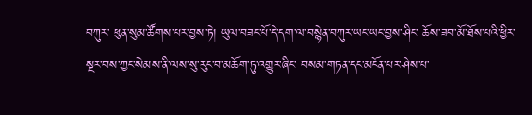བཀུར་ ཕུན་སུམ་ཚོགས་པར་བྱས་ཏེ། ཡུལ་བཟང་པོ་དེ་དག་ལ་བསྙེན་བཀུར་ཡང་ཡང་བྱས་ཤིང་ ཆོས་ཟབ་མོ་ཐོས་པའི་ཕྱིར་སྔར་བས་ཀྱང་སེམས་ནི་ལས་སུ་རུང་བ་མཆོག་ཏུ་འགྱུར་ཞིང་ བསམ་གཏན་དང་མངོན་པར་ཤེས་པ་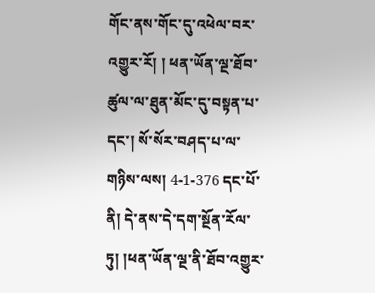གོང་ནས་གོང་དུ་འཕེལ་བར་འགྱུར་རོ། ། ཕན་ཡོན་ལྔ་ཐོབ་ཚུལ་ལ་ཐུན་མོང་དུ་བསྟན་པ་དང་། སོ་སོར་བཤད་པ་ལ་གཉིས་ལས། 4-1-376 དང་པོ་ནི། དེ་ནས་དེ་དག་སྔོན་རོལ་ཏུ། །ཕན་ཡོན་ལྔ་ནི་ཐོབ་འགྱུར་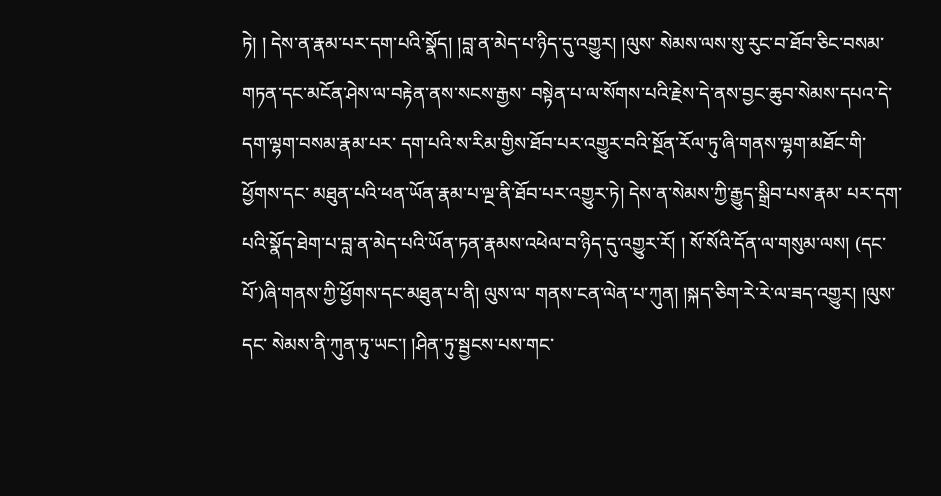ཏེ། ། དེས་ན་རྣམ་པར་དག་པའི་སྣོད། །བླ་ན་མེད་པ་ཉིད་དུ་འགྱུར། །ལུས་ སེམས་ལས་སུ་རུང་བ་ཐོབ་ཅིང་བསམ་གཏན་དང་མངོན་ཤེས་ལ་བརྟེན་ནས་སངས་རྒྱས་ བསྟེན་པ་ལ་སོགས་པའི་རྗེས་དེ་ནས་བྱང་ཆུབ་སེམས་དཔའ་དེ་དག་ལྷག་བསམ་རྣམ་པར་ དག་པའི་ས་རིམ་གྱིས་ཐོབ་པར་འགྱུར་བའི་སྔོན་རོལ་ཏུ་ཞི་གནས་ལྷག་མཐོང་གི་ཕྱོགས་དང་ མཐུན་པའི་ཕན་ཡོན་རྣམ་པ་ལྔ་ནི་ཐོབ་པར་འགྱུར་ཏེ། དེས་ན་སེམས་ཀྱི་རྒྱུད་སྒྲིབ་པས་རྣམ་ པར་དག་པའི་སྣོད་ཐེག་པ་བླ་ན་མེད་པའི་ཡོན་ཏན་རྣམས་འཕེལ་བ་ཉིད་དུ་འགྱུར་རོ། ། སོ་སོའི་དོན་ལ་གསུམ་ལས། (དང་པོ་)ཞི་གནས་ཀྱི་ཕྱོགས་དང་མཐུན་པ་ནི། ལུས་ལ་ གནས་ངན་ལེན་པ་ཀུན། །སྐད་ཅིག་རེ་རེ་ལ་ཟད་འགྱུར། །ལུས་དང་ སེམས་ནི་ཀུན་ཏུ་ཡང་། །ཤིན་ཏུ་སྦྱངས་པས་གང་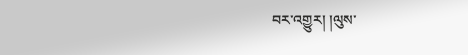བར་འགྱུར། །ལུས་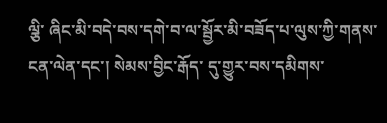ལྕི་ ཞིང་མི་བདེ་བས་དགེ་བ་ལ་སྦྱོར་མི་བཟོད་པ་ལུས་ཀྱི་གནས་ངན་ལེན་དང་། སེམས་བྱིང་རྒོད་ དུ་གྱུར་བས་དམིགས་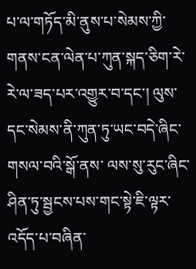པ་ལ་གཏོད་མི་ནུས་པ་སེམས་ཀྱི་གནས་ངན་ལེན་པ་ཀུན་སྐད་ཅིག་རེ་ རེ་ལ་ཟད་པར་འགྱུར་བ་དང་། ལུས་དང་སེམས་ནི་ཀུན་ཏུ་ཡང་བདེ་ཞིང་གསལ་བའི་སྒོ་ནས་ ལས་སུ་རུང་ཞིང་ཤིན་ཏུ་སྦྱངས་པས་གང་སྟེ་ཇི་ལྟར་འདོད་པ་བཞིན་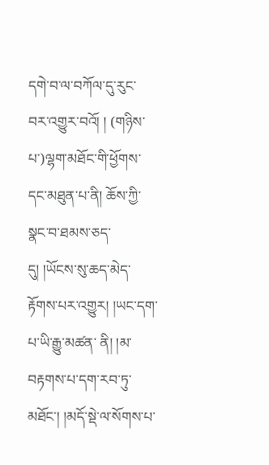དགེ་བ་ལ་བཀོལ་དུ་རུང་ བར་འགྱུར་བའོ། ། (གཉིས་པ་)ལྷག་མཐོང་གི་ཕྱོགས་དང་མཐུན་པ་ནི། ཆོས་ཀྱི་སྣང་བ་ཐམས་ཅད་ དུ། །ཡོངས་སུ་ཆད་མེད་རྟོགས་པར་འགྱུར། །ཡང་དག་པ་ཡི་རྒྱུ་མཚན་ ནི། །མ་བརྟགས་པ་དག་རབ་ཏུ་མཐོང་། །མདོ་སྡེ་ལ་སོགས་པ་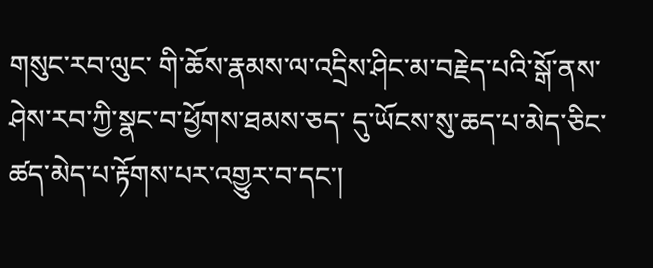གསུང་རབ་ལུང་ གི་ཆོས་རྣམས་ལ་འདྲིས་ཤིང་མ་བརྗེད་པའི་སྒོ་ནས་ཤེས་རབ་ཀྱི་སྣང་བ་ཕྱོགས་ཐམས་ཅད་ དུ་ཡོངས་སུ་ཆད་པ་མེད་ཅིང་ཚད་མེད་པ་རྟོགས་པར་འགྱུར་བ་དང་།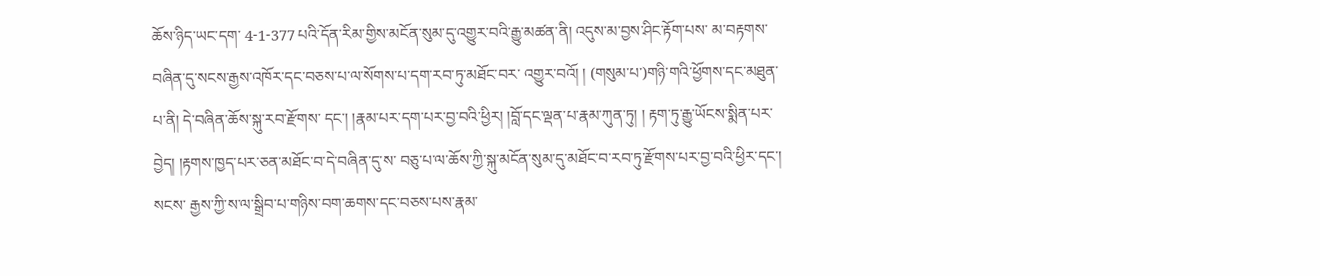ཆོས་ཉིད་ཡང་དག་ 4-1-377 པའི་དོན་རིམ་གྱིས་མངོན་སུམ་དུ་འགྱུར་བའི་རྒྱུ་མཚན་ནི། འདུས་མ་བྱས་ཤིང་རྟོག་པས་ མ་བརྟགས་བཞིན་དུ་སངས་རྒྱས་འཁོར་དང་བཅས་པ་ལ་སོགས་པ་དག་རབ་ཏུ་མཐོང་བར་ འགྱུར་བའོ། ། (གསུམ་པ་)གཉི་གའི་ཕྱོགས་དང་མཐུན་པ་ནི། དེ་བཞིན་ཆོས་སྐུ་རབ་རྫོགས་ དང་། །རྣམ་པར་དག་པར་བྱ་བའི་ཕྱིར། །བློ་དང་ལྡན་པ་རྣམ་ཀུན་ཏུ། ། རྟག་ཏུ་རྒྱུ་ཡོངས་སྨིན་པར་བྱེད། །རྟགས་ཁྱད་པར་ཅན་མཐོང་བ་དེ་བཞིན་དུ་ས་ བཅུ་པ་ལ་ཆོས་ཀྱི་སྐུ་མངོན་སུམ་དུ་མཐོང་བ་རབ་ཏུ་རྫོགས་པར་བྱ་བའི་ཕྱིར་དང་། སངས་ རྒྱས་ཀྱི་ས་ལ་སྒྲིབ་པ་གཉིས་བག་ཆགས་དང་བཅས་པས་རྣམ་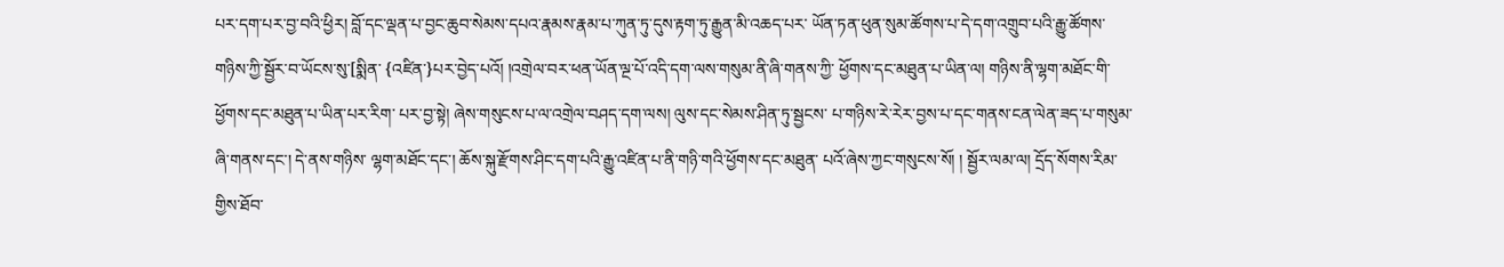པར་དག་པར་བྱ་བའི་ཕྱིར། བློ་དང་ལྡན་པ་བྱང་ཆུབ་སེམས་དཔའ་རྣམས་རྣམ་པ་ཀུན་ཏུ་དུས་རྟག་ཏུ་རྒྱུན་མི་འཆད་པར་ ཡོན་ཏན་ཕུན་སུམ་ཚོགས་པ་དེ་དག་འགྲུབ་པའི་རྒྱུ་ཚོགས་གཉིས་ཀྱི་སྦྱོར་བ་ཡོངས་སུ་[སྨིན་ {འཛིན་}པར་བྱེད་པའོ། །འགྲེལ་བར་ཕན་ཡོན་ལྔ་པོ་འདི་དག་ལས་གསུམ་ནི་ཞི་གནས་ཀྱི་ ཕྱོགས་དང་མཐུན་པ་ཡིན་ལ། གཉིས་ནི་ལྷག་མཐོང་གི་ཕྱོགས་དང་མཐུན་པ་ཡིན་པར་རིག་ པར་བྱ་སྟེ། ཞེས་གསུངས་པ་ལ་འགྲེལ་བཤད་དག་ལས། ལུས་དང་སེམས་ཤིན་ཏུ་སྦྱངས་ པ་གཉིས་རེ་རེར་བྱས་པ་དང་གནས་ངན་ལེན་ཟད་པ་གསུམ་ཞི་གནས་དང་། དེ་ནས་གཉིས་ ལྷག་མཐོང་དང་། ཆོས་སྐུ་རྫོགས་ཤིང་དག་པའི་རྒྱུ་འཛིན་པ་ནི་གཉི་གའི་ཕྱོགས་དང་མཐུན་ པའོ་ཞེས་ཀྱང་གསུངས་སོ། ། སྦྱོར་ལམ་ལ། དྲོད་སོགས་རིམ་གྱིས་ཐོབ་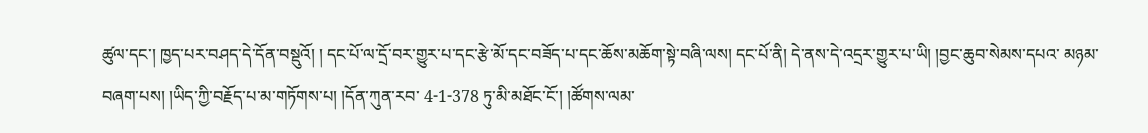ཚུལ་དང་། ཁྱད་པར་བཤད་དེ་དོན་བསྡུའོ། ། དང་པོ་ལ་དྲོ་བར་གྱུར་པ་དང་རྩེ་མོ་དང་བཟོད་པ་དང་ཆོས་མཆོག་སྟེ་བཞི་ལས། དང་པོ་ནི། དེ་ནས་དེ་འདྲར་གྱུར་པ་ཡི། །བྱང་ཆུབ་སེམས་དཔའ་ མཉམ་བཞག་པས། །ཡིད་ཀྱི་བརྗོད་པ་མ་གཏོགས་པ། །དོན་ཀུན་རབ་ 4-1-378 ཏུ་མི་མཐོང་ངོ་། །ཚོགས་ལམ་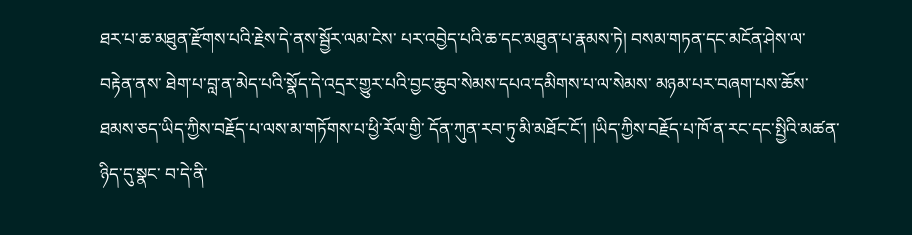ཐར་པ་ཆ་མཐུན་རྫོགས་པའི་རྗེས་དེ་ནས་སྦྱོར་ལམ་ངེས་ པར་འབྱེད་པའི་ཆ་དང་མཐུན་པ་རྣམས་ཏེ། བསམ་གཏན་དང་མངོན་ཤེས་ལ་བརྟེན་ནས་ ཐེག་པ་བླ་ན་མེད་པའི་སྣོད་དེ་འདྲར་གྱུར་པའི་བྱང་ཆུབ་སེམས་དཔའ་དམིགས་པ་ལ་སེམས་ མཉམ་པར་བཞག་པས་ཆོས་ཐམས་ཅད་ཡིད་ཀྱིས་བརྗོད་པ་ལས་མ་གཏོགས་པ་ཕྱི་རོལ་གྱི་ དོན་ཀུན་རབ་ཏུ་མི་མཐོང་ངོ་། །ཡིད་ཀྱིས་བརྗོད་པ་ཁོ་ན་རང་དང་སྤྱིའི་མཚན་ཉིད་དུ་སྣང་ བ་དེ་ནི་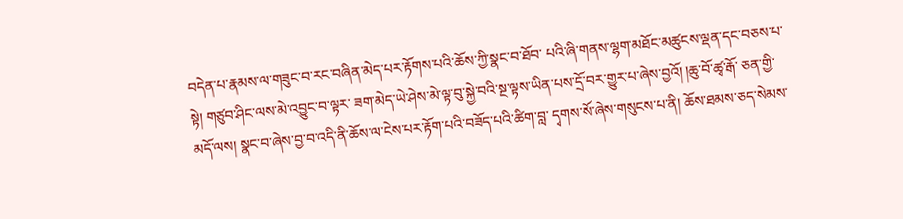བདེན་པ་རྣམས་ལ་གཟུང་བ་རང་བཞིན་མེད་པར་རྟོགས་པའི་ཆོས་ཀྱི་སྣང་བ་ཐོབ་ པའི་ཞི་གནས་ལྷག་མཐོང་མཚུངས་ལྡན་དང་བཅས་པ་སྟེ། གཙུབ་ཤིང་ལས་མེ་འབྱུང་བ་ལྟར་ ཟག་མེད་ཡེ་ཤེས་མེ་ལྟ་བུ་སྐྱེ་བའི་སྔ་ལྟས་ཡིན་པས་དྲོ་བར་གྱུར་པ་ཞེས་བྱའོ། །ཆུ་བོ་ཚྭ་རྒོ་ ཅན་གྱི་མདོ་ལས། སྣང་བ་ཞེས་བྱ་བ་འདི་ནི་ཆོས་ལ་ངེས་པར་རྟོག་པའི་བཟོད་པའི་ཚིག་བླ་ དྭགས་སོ་ཞེས་གསུངས་པ་ནི། ཆོས་ཐམས་ཅད་སེམས་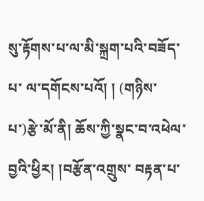སུ་རྟོགས་པ་ལ་མི་སྐྲག་པའི་བཟོད་པ་ ལ་དགོངས་པའོ། ། (གཉིས་པ་)རྩེ་མོ་ནི། ཆོས་ཀྱི་སྣང་བ་འཕེལ་བྱའི་ཕྱིར། །བརྩོན་འགྲུས་ བརྟན་པ་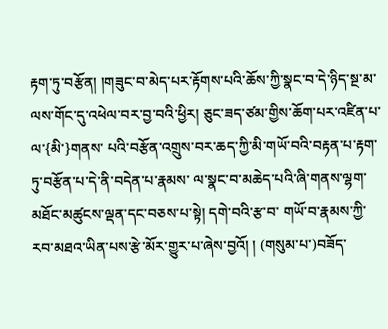རྟག་ཏུ་བརྩོན། །གཟུང་བ་མེད་པར་རྟོགས་པའི་ཆོས་ཀྱི་སྣང་བ་དེ་ཉིད་སྔ་མ་ ལས་གོང་དུ་འཕེལ་བར་བྱ་བའི་ཕྱིར། ཅུང་ཟད་ཙམ་གྱིས་ཆོག་པར་འཛིན་པ་ལ་{མི་}གནས་ པའི་བརྩོན་འགྲུས་བར་ཆད་ཀྱི་མི་གཡོ་བའི་བརྟན་པ་རྟག་ཏུ་བརྩོན་པ་དེ་ནི་བདེན་པ་རྣམས་ ལ་སྣང་བ་མཆེད་པའི་ཞི་གནས་ལྷག་མཐོང་མཚུངས་ལྡན་དང་བཅས་པ་སྟེ། དགེ་བའི་རྩ་བ་ གཡོ་བ་རྣམས་ཀྱི་རབ་མཐའ་ཡིན་པས་རྩེ་མོར་གྱུར་པ་ཞེས་བྱའོ། ། (གསུམ་པ་)བཟོད་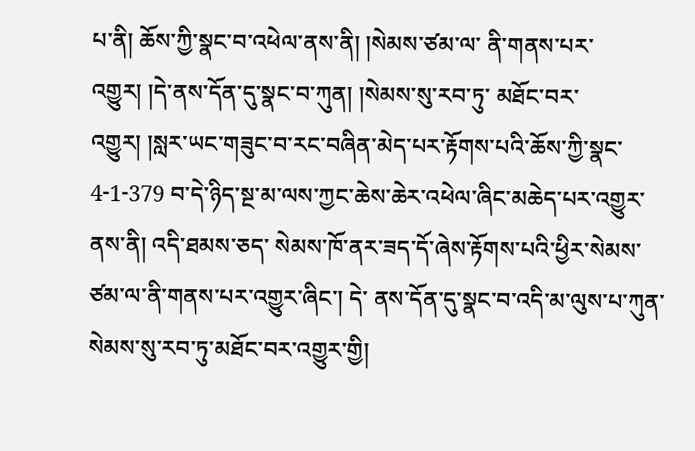པ་ནི། ཆོས་ཀྱི་སྣང་བ་འཕེལ་ནས་ནི། །སེམས་ཙམ་ལ་ ནི་གནས་པར་འགྱུར། །དེ་ནས་དོན་དུ་སྣང་བ་ཀུན། །སེམས་སུ་རབ་ཏུ་ མཐོང་བར་འགྱུར། །སླར་ཡང་གཟུང་བ་རང་བཞིན་མེད་པར་རྟོགས་པའི་ཆོས་ཀྱི་སྣང་ 4-1-379 བ་དེ་ཉིད་སྔ་མ་ལས་ཀྱང་ཆེས་ཆེར་འཕེལ་ཞིང་མཆེད་པར་འགྱུར་ནས་ནི། འདི་ཐམས་ཅད་ སེམས་ཁོ་ནར་ཟད་དོ་ཞེས་རྟོགས་པའི་ཕྱིར་སེམས་ཙམ་ལ་ནི་གནས་པར་འགྱུར་ཞིང་། དེ་ ནས་དོན་དུ་སྣང་བ་འདི་མ་ལུས་པ་ཀུན་སེམས་སུ་རབ་ཏུ་མཐོང་བར་འགྱུར་གྱི།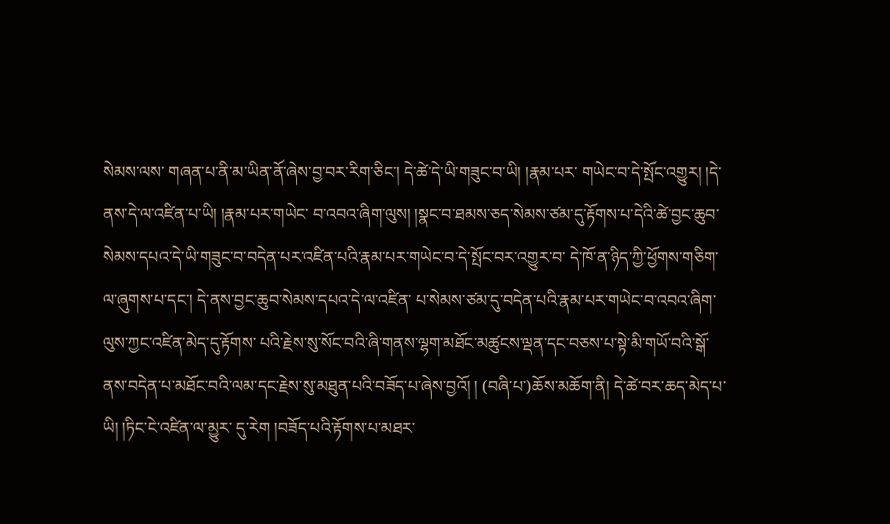སེམས་ལས་ གཞན་པ་ནི་མ་ཡིན་ནོ་ཞེས་བྱ་བར་རིག་ཅིང་། དེ་ཚེ་དེ་ཡི་གཟུང་བ་ཡི། །རྣམ་པར་ གཡེང་བ་དེ་སྤོང་འགྱུར། །དེ་ནས་དེ་ལ་འཛིན་པ་ཡི། །རྣམ་པར་གཡེང་ བ་འབའ་ཞིག་ལུས། །སྣང་བ་ཐམས་ཅད་སེམས་ཙམ་དུ་རྟོགས་པ་དེའི་ཚེ་བྱང་ཆུབ་ སེམས་དཔའ་དེ་ཡི་གཟུང་བ་བདེན་པར་འཛིན་པའི་རྣམ་པར་གཡེང་བ་དེ་སྤོང་བར་འགྱུར་བ་ དེ་ཁོ་ན་ཉིད་ཀྱི་ཕྱོགས་གཅིག་ལ་ཞུགས་པ་དང་། དེ་ནས་བྱང་ཆུབ་སེམས་དཔའ་དེ་ལ་འཛིན་ པ་སེམས་ཙམ་དུ་བདེན་པའི་རྣམ་པར་གཡེང་བ་འབའ་ཞིག་ལུས་ཀྱང་འཛིན་མེད་དུ་རྟོགས་ པའི་རྗེས་སུ་སོང་བའི་ཞི་གནས་ལྷག་མཐོང་མཚུངས་ལྡན་དང་བཅས་པ་སྟེ་མི་གཡོ་བའི་སྒོ་ ནས་བདེན་པ་མཐོང་བའི་ལམ་དང་རྗེས་སུ་མཐུན་པའི་བཟོད་པ་ཞེས་བྱའོ། ། (བཞི་པ་)ཆོས་མཆོག་ནི། དེ་ཚེ་བར་ཆད་མེད་པ་ཡི། །ཏིང་ངེ་འཛིན་ལ་མྱུར་ དུ་རེག །བཟོད་པའི་རྟོགས་པ་མཐར་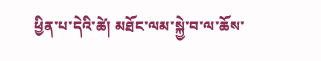ཕྱིན་པ་དེའི་ཚེ། མཐོང་ལམ་སྐྱེ་བ་ལ་ཆོས་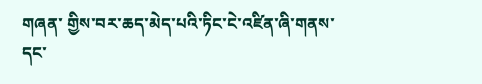གཞན་ གྱིས་བར་ཆད་མེད་པའི་ཏིང་ངེ་འཛིན་ཞི་གནས་དང་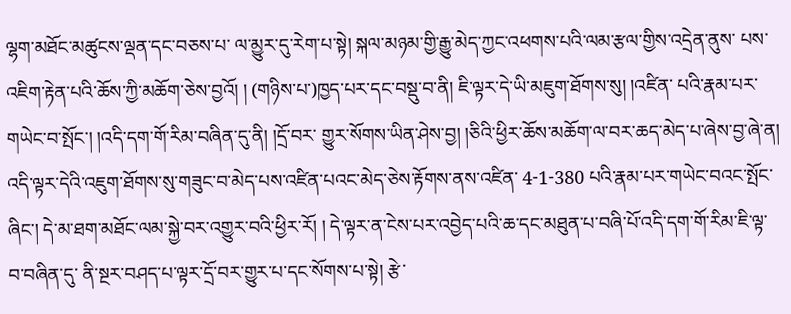ལྷག་མཐོང་མཚུངས་ལྡན་དང་བཅས་པ་ ལ་མྱུར་དུ་རེག་པ་སྟེ། སྐལ་མཉམ་གྱི་རྒྱུ་མེད་ཀྱང་འཕགས་པའི་ལམ་རྩལ་གྱིས་འདྲེན་ནུས་ པས་འཇིག་རྟེན་པའི་ཆོས་ཀྱི་མཆོག་ཅེས་བྱའོ། ། (གཉིས་པ་)ཁྱད་པར་དང་བསྡུ་བ་ནི། ཇི་ལྟར་དེ་ཡི་མཇུག་ཐོགས་སུ། །འཛིན་ པའི་རྣམ་པར་གཡེང་བ་སྤོང་། །འདི་དག་གོ་རིམ་བཞིན་དུ་ནི། །དྲོ་བར་ གྱུར་སོགས་ཡིན་ཤེས་བྱ། །ཅིའི་ཕྱིར་ཆོས་མཆོག་ལ་བར་ཆད་མེད་པ་ཞེས་བྱ་ཞེ་ན། འདི་ལྟར་དེའི་འཇུག་ཐོགས་སུ་གཟུང་བ་མེད་པས་འཛིན་པའང་མེད་ཅེས་རྟོགས་ནས་འཛིན་ 4-1-380 པའི་རྣམ་པར་གཡེང་བའང་སྤོང་ཞིང་། དེ་མ་ཐག་མཐོང་ལམ་སྐྱེ་བར་འགྱུར་བའི་ཕྱིར་རོ། ། དེ་ལྟར་ན་ངེས་པར་འབྱེད་པའི་ཆ་དང་མཐུན་པ་བཞི་པོ་འདི་དག་གོ་རིམ་ཇི་ལྟ་བ་བཞིན་དུ་ ནི་སྔར་བཤད་པ་ལྟར་དྲོ་བར་གྱུར་པ་དང་སོགས་པ་སྟེ། རྩེ་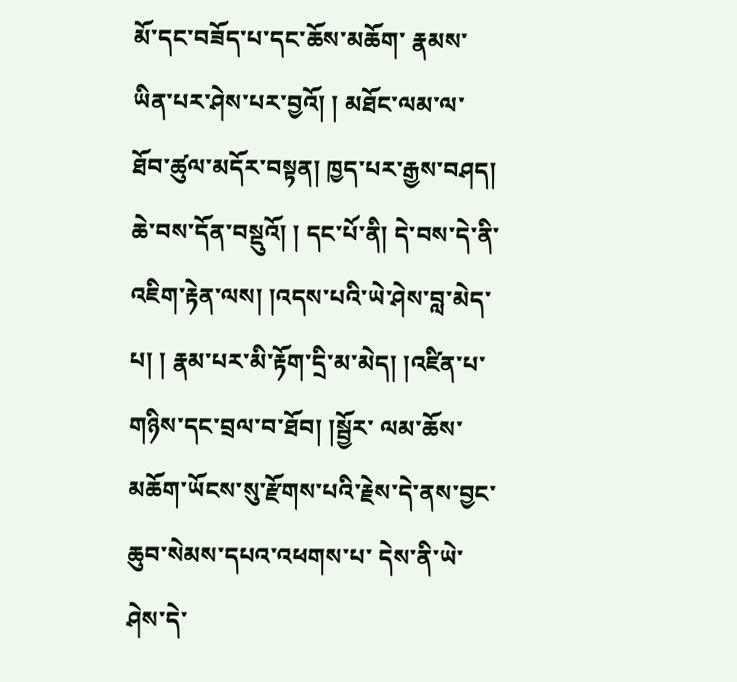མོ་དང་བཟོད་པ་དང་ཆོས་མཆོག་ རྣམས་ཡིན་པར་ཤེས་པར་བྱའོ། ། མཐོང་ལམ་ལ་ཐོབ་ཚུལ་མདོར་བསྟན། ཁྱད་པར་རྒྱས་བཤད། ཆེ་བས་དོན་བསྡུའོ། ། དང་པོ་ནི། དེ་བས་དེ་ནི་འཇིག་རྟེན་ལས། །འདས་པའི་ཡེ་ཤེས་བླ་མེད་པ། ། རྣམ་པར་མི་རྟོག་དྲི་མ་མེད། །འཛིན་པ་གཉིས་དང་བྲལ་བ་ཐོབ། །སྦྱོར་ ལམ་ཆོས་མཆོག་ཡོངས་སུ་རྫོགས་པའི་རྗེས་དེ་ནས་བྱང་ཆུབ་སེམས་དཔའ་འཕགས་པ་ དེས་ནི་ཡེ་ཤེས་དེ་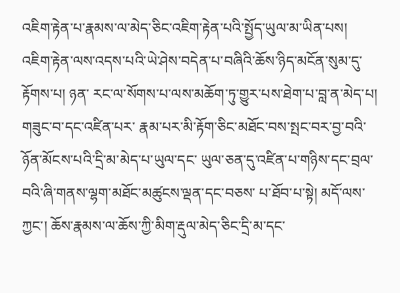འཇིག་རྟེན་པ་རྣམས་ལ་མེད་ཅིང་འཇིག་རྟེན་པའི་སྤྱོད་ཡུལ་མ་ཡིན་པས། འཇིག་རྟེན་ལས་འདས་པའི་ཡེ་ཤེས་བདེན་པ་བཞིའི་ཆོས་ཉིད་མངོན་སུམ་དུ་རྟོགས་པ། ཉན་ རང་ལ་སོགས་པ་ལས་མཆོག་ཏུ་གྱུར་པས་ཐེག་པ་བླ་ན་མེད་པ། གཟུང་བ་དང་འཛིན་པར་ རྣམ་པར་མི་རྟོག་ཅིང་མཐོང་བས་སྤང་བར་བྱ་བའི་ཉོན་མོངས་པའི་དྲི་མ་མེད་པ་ཡུལ་དང་ ཡུལ་ཅན་དུ་འཛིན་པ་གཉིས་དང་བྲལ་བའི་ཞི་གནས་ལྷག་མཐོང་མཚུངས་ལྡན་དང་བཅས་ པ་ཐོབ་པ་སྟེ། མདོ་ལས་ཀྱང་། ཆོས་རྣམས་ལ་ཆོས་ཀྱི་མིག་རྡུལ་མེད་ཅིང་དྲི་མ་དང་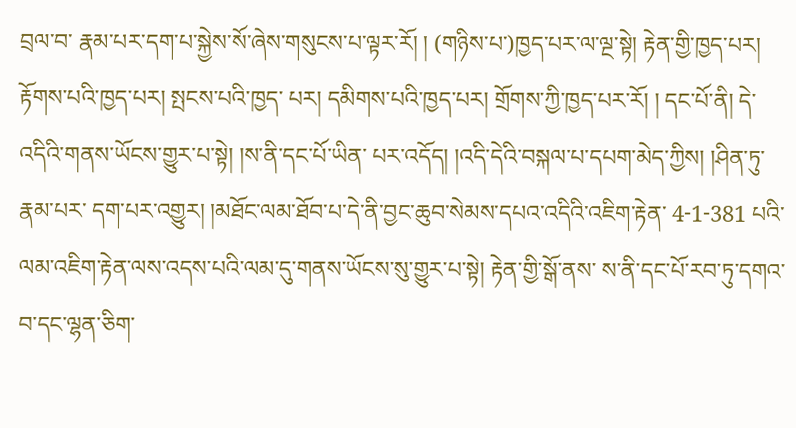བྲལ་བ་ རྣམ་པར་དག་པ་སྐྱེས་སོ་ཞེས་གསུངས་པ་ལྟར་རོ། ། (གཉིས་པ་)ཁྱད་པར་ལ་ལྔ་སྟེ། རྟེན་གྱི་ཁྱད་པར། རྟོགས་པའི་ཁྱད་པར། སྤངས་པའི་ཁྱད་ པར། དམིགས་པའི་ཁྱད་པར། གྲོགས་ཀྱི་ཁྱད་པར་རོ། ། དང་པོ་ནི། དེ་འདིའི་གནས་ཡོངས་གྱུར་པ་སྟེ། །ས་ནི་དང་པོ་ཡིན་ པར་འདོད། །འདི་དེའི་བསྐལ་པ་དཔག་མེད་ཀྱིས། །ཤིན་ཏུ་རྣམ་པར་ དག་པར་འགྱུར། །མཐོང་ལམ་ཐོབ་པ་དེ་ནི་བྱང་ཆུབ་སེམས་དཔའ་འདིའི་འཇིག་རྟེན་ 4-1-381 པའི་ལམ་འཇིག་རྟེན་ལས་འདས་པའི་ལམ་དུ་གནས་ཡོངས་སུ་གྱུར་པ་སྟེ། རྟེན་གྱི་སྒོ་ནས་ ས་ནི་དང་པོ་རབ་ཏུ་དགའ་བ་དང་ལྷན་ཅིག་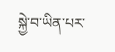སྐྱེ་བ་ཡིན་པར་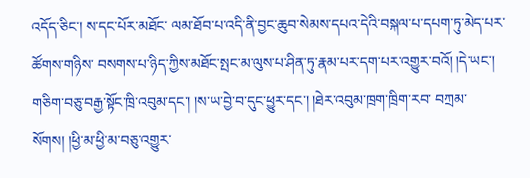འདོད་ཅིང་། ས་དང་པོར་མཐོང་ ལམ་ཐོབ་པ་འདི་ནི་བྱང་ཆུབ་སེམས་དཔའ་དེའི་བསྐལ་པ་དཔག་ཏུ་མེད་པར་ཚོགས་གཉིས་ བསགས་པ་ཉིད་ཀྱིས་མཐོང་སྤང་མ་ལུས་པ་ཤིན་ཏུ་རྣམ་པར་དག་པར་འགྱུར་བའོ། །དེ་ཡང་། གཅིག་བཅུ་བརྒྱ་སྟོང་ཁྲི་འབུམ་དང་། །ས་ཡ་བྱེ་བ་དུང་ཕྱུར་དང་། །ཐེར་འབུམ་ཁྲག་ཁྲིག་རབ་ བཀྲམ་སོགས། །ཕྱི་མ་ཕྱི་མ་བཅུ་འགྱུར་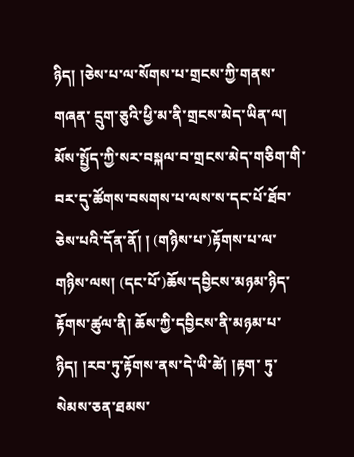ཉིད། །ཅེས་པ་ལ་སོགས་པ་གྲངས་ཀྱི་གནས་གཞན་ དྲུག་ཅུའི་ཕྱི་མ་ནི་གྲངས་མེད་ཡིན་ལ། མོས་སྤྱོད་ཀྱི་སར་བསྐལ་བ་གྲངས་མེད་གཅིག་གི་ བར་དུ་ཚོགས་བསགས་པ་ལས་ས་དང་པོ་ཐོབ་ཅེས་པའི་དོན་ནོ། ། (གཉིས་པ་)རྟོགས་པ་ལ་གཉིས་ལས། (དང་པོ་)ཆོས་དབྱིངས་མཉམ་ཉིད་རྟོགས་ཚུལ་ནི། ཆོས་ཀྱི་དབྱིངས་ནི་མཉམ་པ་ཉིད། །རབ་ཏུ་རྟོགས་ནས་དེ་ཡི་ཚེ། །རྟག་ ཏུ་སེམས་ཅན་ཐམས་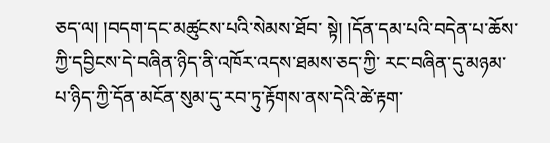ཅད་ལ། །བདག་དང་མཚུངས་པའི་སེམས་ཐོབ་ སྟེ། །དོན་དམ་པའི་བདེན་པ་ཆོས་ཀྱི་དབྱིངས་དེ་བཞིན་ཉིད་ནི་འཁོར་འདས་ཐམས་ཅད་ཀྱི་ རང་བཞིན་དུ་མཉམ་པ་ཉིད་ཀྱི་དོན་མངོན་སུམ་དུ་རབ་ཏུ་རྟོགས་ནས་དེའི་ཚེ་རྟག་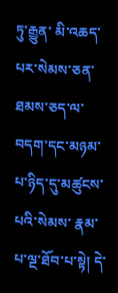ཏུ་རྒྱུན་ མི་འཆད་པར་སེམས་ཅན་ཐམས་ཅད་ལ་བདག་དང་མཉམ་པ་ཉིད་དུ་མཚུངས་པའི་སེམས་ རྣམ་པ་ལྔ་ཐོབ་པ་སྟེ། དེ་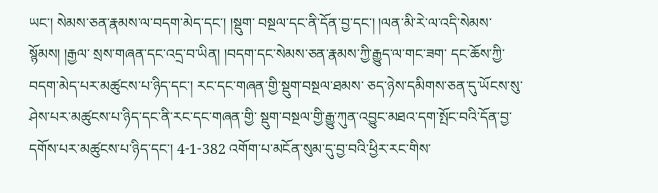ཡང་། སེམས་ཅན་རྣམས་ལ་བདག་མེད་དང་། །སྡུག་ བསྔལ་དང་ནི་དོན་བྱ་དང་། །ལན་མི་རེ་ལ་འདི་སེམས་སྙོམས། །རྒྱལ་ སྲས་གཞན་དང་འདྲ་བ་ཡིན། །བདག་དང་སེམས་ཅན་རྣམས་ཀྱི་རྒྱུད་ལ་གང་ཟག་ དང་ཆོས་ཀྱི་བདག་མེད་པར་མཚུངས་པ་ཉིད་དང་། རང་དང་གཞན་གྱི་སྡུག་བསྔལ་ཐམས་ ཅད་ཉེས་དམིགས་ཅན་དུ་ཡོངས་སུ་ཤེས་པར་མཚུངས་པ་ཉིད་དང་ནི་རང་དང་གཞན་གྱི་ སྡུག་བསྔལ་གྱི་རྒྱུ་ཀུན་འབྱུང་མཐའ་དག་སྤོང་བའི་དོན་བྱ་དགོས་པར་མཚུངས་པ་ཉིད་དང་། 4-1-382 འགོག་པ་མངོན་སུམ་དུ་བྱ་བའི་ཕྱིར་རང་གིས་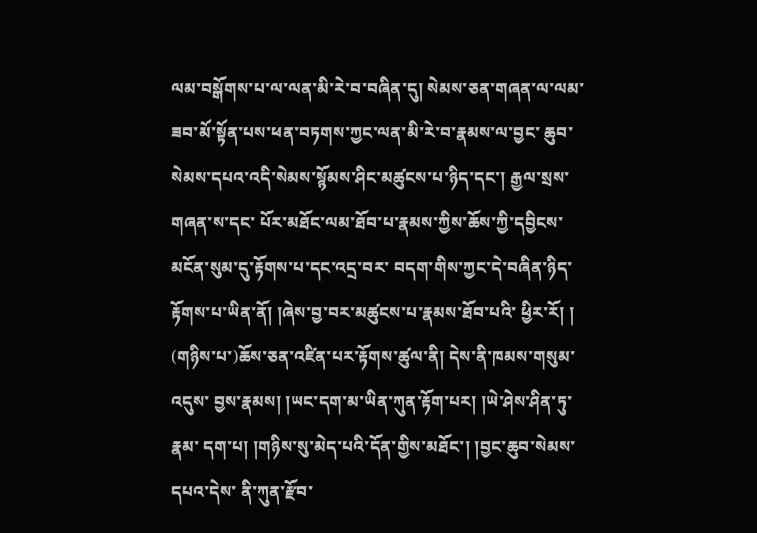ལམ་བསྒོགས་པ་ལ་ལན་མི་རེ་བ་བཞིན་དུ། སེམས་ཅན་གཞན་ལ་ལམ་ཟབ་མོ་སྟོན་པས་ཕན་བཏགས་ཀྱང་ལན་མི་རེ་བ་རྣམས་ལ་བྱང་ ཆུབ་སེམས་དཔའ་འདི་སེམས་སྙོམས་ཤིང་མཚུངས་པ་ཉིད་དང་། རྒྱལ་སྲས་གཞན་ས་དང་ པོར་མཐོང་ལམ་ཐོབ་པ་རྣམས་ཀྱིས་ཆོས་ཀྱི་དབྱིངས་མངོན་སུམ་དུ་རྟོགས་པ་དང་འདྲ་བར་ བདག་གིས་ཀྱང་དེ་བཞིན་ཉིད་རྟོགས་པ་ཡིན་ནོ། །ཞེས་བྱ་བར་མཚུངས་པ་རྣམས་ཐོབ་པའི་ ཕྱིར་རོ། ། (གཉིས་པ་)ཆོས་ཅན་འཛིན་པར་རྟོགས་ཚུལ་ནི། དེས་ནི་ཁམས་གསུམ་འདུས་ བྱས་རྣམས། །ཡང་དག་མ་ཡིན་ཀུན་རྟོག་པར། །ཡེ་ཤེས་ཤིན་ཏུ་རྣམ་ དག་པ། །གཉིས་སུ་མེད་པའི་དོན་གྱིས་མཐོང་། །བྱང་ཆུབ་སེམས་དཔའ་དེས་ ནི་ཀུན་རྫོབ་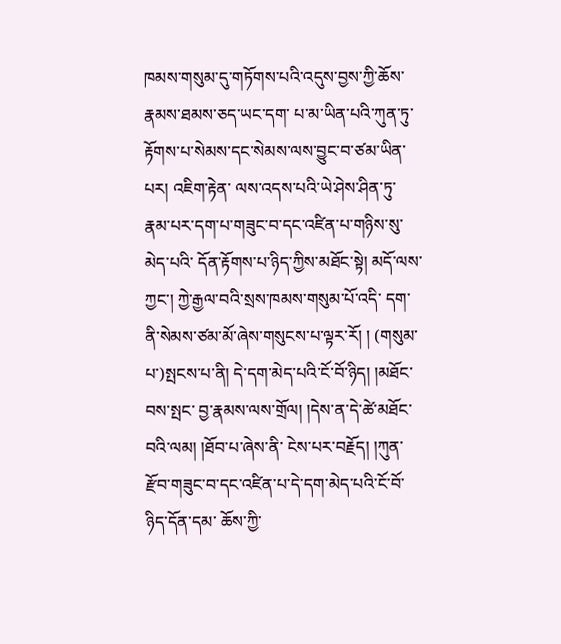ཁམས་གསུམ་དུ་གཏོགས་པའི་འདུས་བྱས་ཀྱི་ཆོས་རྣམས་ཐམས་ཅད་ཡང་དག་ པ་མ་ཡིན་པའི་ཀུན་ཏུ་རྟོགས་པ་སེམས་དང་སེམས་ལས་བྱུང་བ་ཙམ་ཡིན་པར། འཇིག་རྟེན་ ལས་འདས་པའི་ཡེ་ཤེས་ཤིན་ཏུ་རྣམ་པར་དག་པ་གཟུང་བ་དང་འཛིན་པ་གཉིས་སུ་མེད་པའི་ དོན་རྟོགས་པ་ཉིད་ཀྱིས་མཐོང་སྟེ། མདོ་ལས་ཀྱང་། ཀྱེ་རྒྱལ་བའི་སྲས་ཁམས་གསུམ་པོ་འདི་ དག་ནི་སེམས་ཙམ་མོ་ཞེས་གསུངས་པ་ལྟར་རོ། ། (གསུམ་པ་)སྤངས་པ་ནི། དེ་དག་མེད་པའི་ངོ་བོ་ཉིད། །མཐོང་བས་སྤང་ བྱ་རྣམས་ལས་གྲོལ། །དེས་ན་དེ་ཚེ་མཐོང་བའི་ལམ། །ཐོབ་པ་ཞེས་ནི་ ངེས་པར་བརྗོད། །ཀུན་རྫོབ་གཟུང་བ་དང་འཛིན་པ་དེ་དག་མེད་པའི་ངོ་བོ་ཉིད་དོན་དམ་ ཆོས་ཀྱི་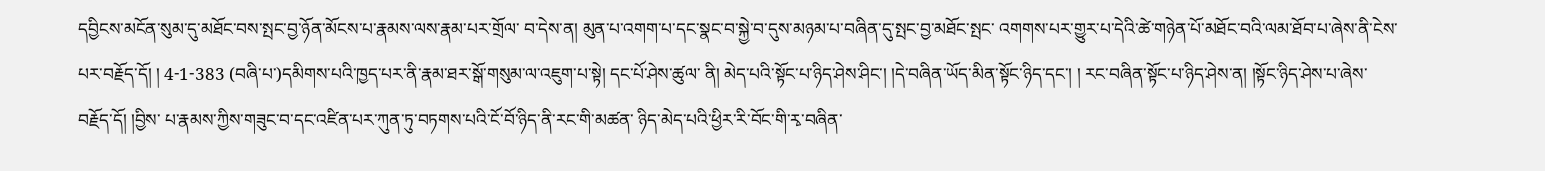དབྱིངས་མངོན་སུམ་དུ་མཐོང་བས་སྤང་བྱ་ཉོན་མོངས་པ་རྣམས་ལས་རྣམ་པར་གྲོལ་ བ་དེས་ན། མུན་པ་འགག་པ་དང་སྣང་བ་སྐྱེ་བ་དུས་མཉམ་པ་བཞིན་དུ་སྤང་བྱ་མཐོང་སྤང་ འགགས་པར་གྱུར་པ་དེའི་ཚེ་གཉེན་པོ་མཐོང་བའི་ལམ་ཐོབ་པ་ཞེས་ནི་ངེས་པར་བརྗོད་དོ། ། 4-1-383 (བཞི་པ་)དམིགས་པའི་ཁྱད་པར་ནི་རྣམ་ཐར་སྒོ་གསུམ་ལ་འཇུག་པ་སྟེ། དང་པོ་ཤེས་ཚུལ་ ནི། མེད་པའི་སྟོང་པ་ཉིད་ཤེས་ཤིང་། །དེ་བཞིན་ཡོད་མིན་སྟོང་ཉིད་དང་། ། རང་བཞིན་སྟོང་པ་ཉིད་ཤེས་ན། །སྟོང་ཉིད་ཤེས་པ་ཞེས་བརྗོད་དོ། །བྱིས་ པ་རྣམས་ཀྱིས་གཟུང་བ་དང་འཛིན་པར་ཀུན་ཏུ་བཏགས་པའི་ངོ་བོ་ཉིད་ནི་རང་གི་མཚན་ ཉིད་མེད་པའི་ཕྱིར་རི་བོང་གི་རྭ་བཞིན་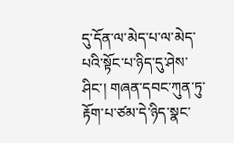དུ་དོན་ལ་མེད་པ་ལ་མེད་པའི་སྟོང་པ་ཉིད་དུ་ཤེས་ ཤིང་། གཞན་དབང་ཀུན་ཏུ་རྟོག་པ་ཙམ་དེ་ཉིད་སྣང་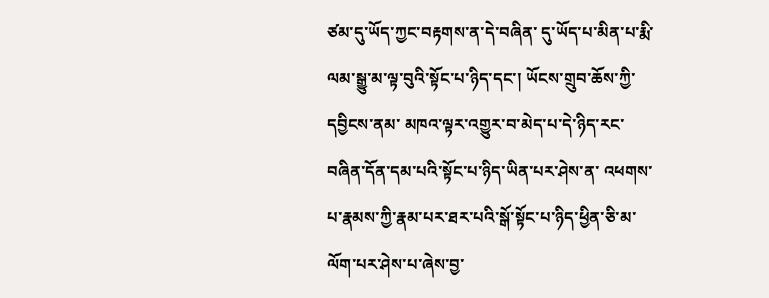ཙམ་དུ་ཡོད་ཀྱང་བརྟགས་ན་དེ་བཞིན་ དུ་ཡོད་པ་མིན་པ་རྨི་ལམ་སྒྱུ་མ་ལྟ་བུའི་སྟོང་པ་ཉིད་དང་། ཡོངས་གྲུབ་ཆོས་ཀྱི་དབྱིངས་ནམ་ མཁའ་ལྟར་འགྱུར་བ་མེད་པ་དེ་ཉིད་རང་བཞིན་དོན་དམ་པའི་སྟོང་པ་ཉིད་ཡིན་པར་ཤེས་ན་ འཕགས་པ་རྣམས་ཀྱི་རྣམ་པར་ཐར་པའི་སྒོ་སྟོང་པ་ཉིད་ཕྱིན་ཅི་མ་ལོག་པར་ཤེས་པ་ཞེས་བྱ་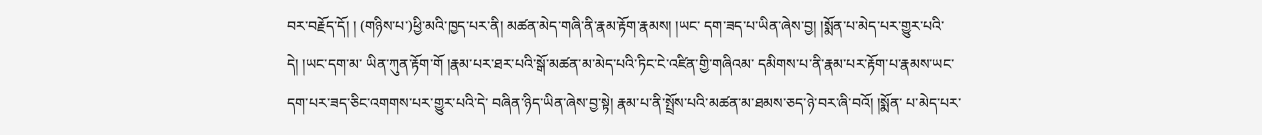བར་བརྗོད་དོ། ། (གཉིས་པ་)ཕྱི་མའི་ཁྱད་པར་ནི། མཚན་མེད་གཞི་ནི་རྣམ་རྟོག་རྣམས། །ཡང་ དག་ཟད་པ་ཡིན་ཞེས་བྱ། །སྨོན་པ་མེད་པར་གྱུར་པའི་དེ། །ཡང་དག་མ་ ཡིན་ཀུན་རྟོག་གོ །རྣམ་པར་ཐར་པའི་སྒོ་མཚན་མ་མེད་པའི་ཏིང་ངེ་འཛིན་གྱི་གཞིའམ་ དམིགས་པ་ནི་རྣམ་པར་རྟོག་པ་རྣམས་ཡང་དག་པར་ཟད་ཅིང་འགགས་པར་གྱུར་པའི་དེ་ བཞིན་ཉིད་ཡིན་ཞེས་བྱ་སྟེ། རྣམ་པ་ནི་སྤྲོས་པའི་མཚན་མ་ཐམས་ཅད་ཉེ་བར་ཞི་བའོ། །སྨོན་ པ་མེད་པར་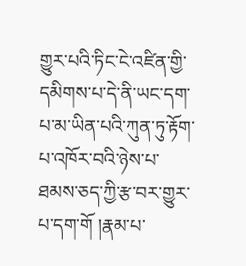གྱུར་པའི་ཏིང་ངེ་འཛིན་གྱི་དམིགས་པ་དེ་ནི་ཡང་དག་པ་མ་ཡིན་པའི་ཀུན་ཏུ་རྟོག་ པ་འཁོར་བའི་ཉེས་པ་ཐམས་ཅད་ཀྱི་རྩ་བར་གྱུར་པ་དག་གོ །རྣམ་པ་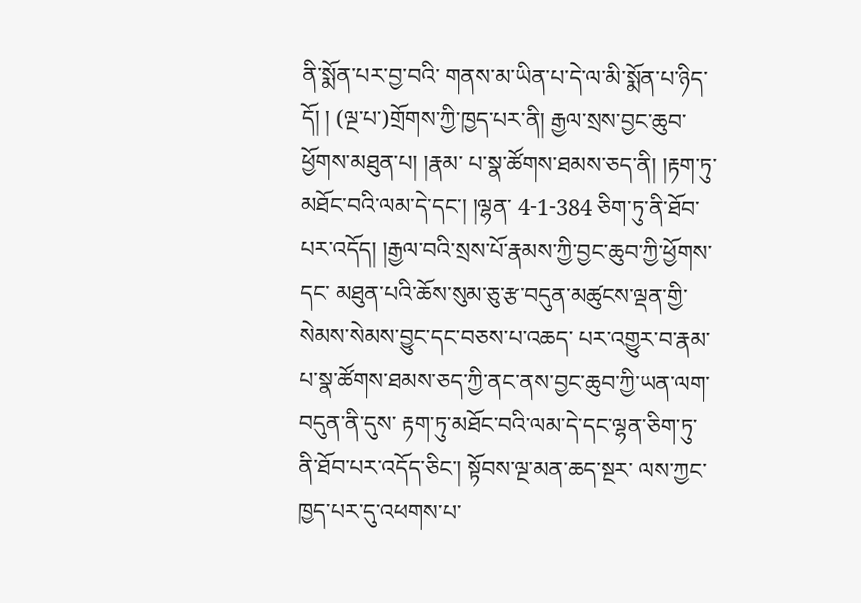ནི་སྨོན་པར་བྱ་བའི་ གནས་མ་ཡིན་པ་དེ་ལ་མི་སྨོན་པ་ཉིད་དོ། ། (ལྔ་པ་)གྲོགས་ཀྱི་ཁྱད་པར་ནི། རྒྱལ་སྲས་བྱང་ཆུབ་ཕྱོགས་མཐུན་པ། །རྣམ་ པ་སྣ་ཚོགས་ཐམས་ཅད་ནི། །རྟག་ཏུ་མཐོང་བའི་ལམ་དེ་དང་། །ལྷན་ 4-1-384 ཅིག་ཏུ་ནི་ཐོབ་པར་འདོད། །རྒྱལ་བའི་སྲས་པོ་རྣམས་ཀྱི་བྱང་ཆུབ་ཀྱི་ཕྱོགས་དང་ མཐུན་པའི་ཆོས་སུམ་ཅུ་རྩ་བདུན་མཚུངས་ལྡན་གྱི་སེམས་སེམས་བྱུང་དང་བཅས་པ་འཆད་ པར་འགྱུར་བ་རྣམ་པ་སྣ་ཚོགས་ཐམས་ཅད་ཀྱི་ནང་ནས་བྱང་ཆུབ་ཀྱི་ཡན་ལག་བདུན་ནི་དུས་ རྟག་ཏུ་མཐོང་བའི་ལམ་དེ་དང་ལྷན་ཅིག་ཏུ་ནི་ཐོབ་པར་འདོད་ཅིང་། སྟོབས་ལྔ་མན་ཆད་སྔར་ ལས་ཀྱང་ཁྱད་པར་དུ་འཕགས་པ་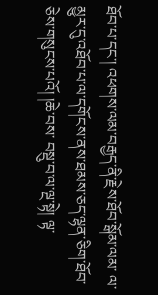ཐོབ་པ་དང་། འཕགས་ལམ་བརྒྱད་ནི་རྗེས་ཐོབ་སྒོམ་ལམ་ ལ་མྱུར་དུ་འཐོབ་པ་ལ་དགོངས་ནས་ཐམས་ཅད་ལྷན་ཅིག་ཐོབ་ཅེས་གསུངས་པའོ། །ཆེ་བས་ བསྡུ་བ་ལ་ལྔ་སྟེ། ལྟ་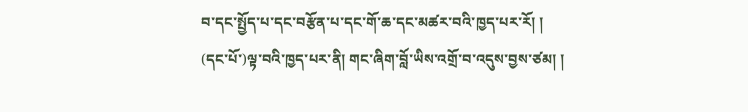བ་དང་སྤྱོད་པ་དང་བརྩོན་པ་དང་གོ་ཆ་དང་མཚར་བའི་ཁྱད་པར་རོ། ། (དང་པོ་)ལྟ་བའི་ཁྱད་པར་ནི། གང་ཞིག་བློ་ཡིས་འགྲོ་བ་འདུས་བྱས་ཙམ། །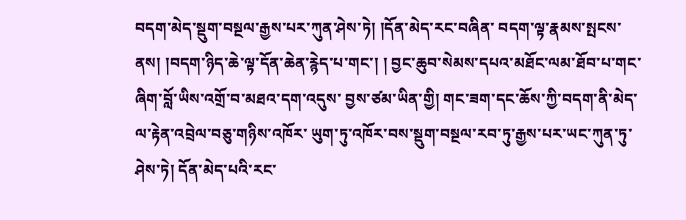བདག་མེད་སྡུག་བསྔལ་རྒྱས་པར་ཀུན་ཤེས་ཏེ། །དོན་མེད་རང་བཞིན་ བདག་ལྟ་རྣམས་སྤངས་ནས། །བདག་ཉིད་ཆེ་ལྟ་དོན་ཆེན་རྙེད་པ་གང་། ། བྱང་ཆུབ་སེམས་དཔའ་མཐོང་ལམ་ཐོབ་པ་གང་ཞིག་བློ་ཡིས་འགྲོ་བ་མཐའ་དག་འདུས་ བྱས་ཙམ་ཡིན་གྱི། གང་ཟག་དང་ཆོས་ཀྱི་བདག་ནི་མེད་ལ་རྟེན་འབྲེལ་བཅུ་གཉིས་འཁོར་ ཡུག་ཏུ་འཁོར་བས་སྡུག་བསྔལ་རབ་ཏུ་རྒྱས་པར་ཡང་ཀུན་ཏུ་ཤེས་ཏེ། དོན་མེད་པའི་རང་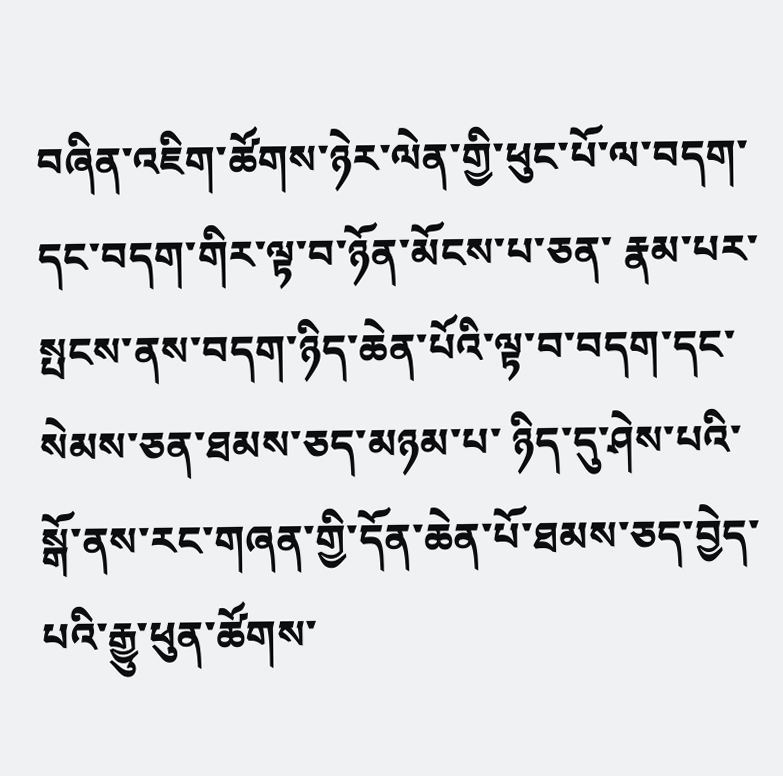བཞིན་འཇིག་ཚོགས་ཉེར་ལེན་གྱི་ཕུང་པོ་ལ་བདག་དང་བདག་གིར་ལྟ་བ་ཉོན་མོངས་པ་ཅན་ རྣམ་པར་སྤངས་ནས་བདག་ཉིད་ཆེན་པོའི་ལྟ་བ་བདག་དང་སེམས་ཅན་ཐམས་ཅད་མཉམ་པ་ ཉིད་དུ་ཤེས་པའི་སྒོ་ནས་རང་གཞན་གྱི་དོན་ཆེན་པོ་ཐམས་ཅད་བྱེད་པའི་རྒྱུ་ཕུན་ཚོགས་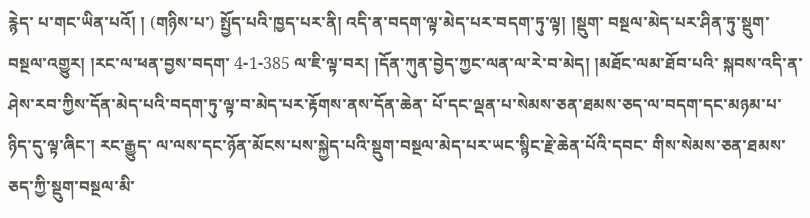རྙེད་ པ་གང་ཡིན་པའོ། ། (གཉིས་པ་) སྤྱོད་པའི་ཁྱད་པར་ནི། འདི་ན་བདག་ལྟ་མེད་པར་བདག་ཏུ་ལྟ། །སྡུག་ བསྔལ་མེད་པར་ཤིན་ཏུ་སྡུག་བསྔལ་འགྱུར། །རང་ལ་ཕན་བྱས་བདག་ 4-1-385 ལ་ཇི་ལྟ་བར། །དོན་ཀུན་བྱེད་ཀྱང་ལན་ལ་རེ་བ་མེད། །མཐོང་ལམ་ཐོབ་པའི་ སྐབས་འདི་ན་ཤེས་རབ་ཀྱིས་དོན་མེད་པའི་བདག་ཏུ་ལྟ་བ་མེད་པར་རྟོགས་ནས་དོན་ཆེན་ པོ་དང་ལྡན་པ་སེམས་ཅན་ཐམས་ཅད་ལ་བདག་དང་མཉམ་པ་ཉིད་དུ་ལྟ་ཞིང་། རང་རྒྱུད་ ལ་ལས་དང་ཉོན་མོངས་པས་སྐྱེད་པའི་སྡུག་བསྔལ་མེད་པར་ཡང་སྙིང་རྗེ་ཆེན་པོའི་དབང་ གིས་སེམས་ཅན་ཐམས་ཅད་ཀྱི་སྡུག་བསྔལ་མི་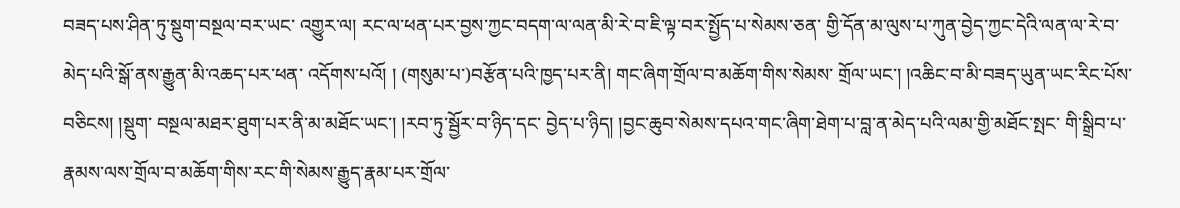བཟད་པས་ཤིན་ཏུ་སྡུག་བསྔལ་བར་ཡང་ འགྱུར་ལ། རང་ལ་ཕན་པར་བྱས་ཀྱང་བདག་ལ་ལན་མི་རེ་བ་ཇི་ལྟ་བར་སྤྱོད་པ་སེམས་ཅན་ གྱི་དོན་མ་ལུས་པ་ཀུན་བྱེད་ཀྱང་དེའི་ལན་ལ་རེ་བ་མེད་པའི་སྒོ་ནས་རྒྱུན་མི་འཆད་པར་ཕན་ འདོགས་པའོ། ། (གསུམ་པ་)བརྩོན་པའི་ཁྱད་པར་ནི། གང་ཞིག་གྲོལ་བ་མཆོག་གིས་སེམས་ གྲོལ་ཡང་། །འཆིང་བ་མི་བཟད་ཡུན་ཡང་རིང་པོས་བཅིངས། །སྡུག་ བསྔལ་མཐར་ཐུག་པར་ནི་མ་མཐོང་ཡང་། །རབ་ཏུ་སྦྱོར་བ་ཉིད་དང་ བྱེད་པ་ཉིད། །བྱང་ཆུབ་སེམས་དཔའ་གང་ཞིག་ཐེག་པ་བླ་ན་མེད་པའི་ལམ་གྱི་མཐོང་སྤང་ གི་སྒྲིབ་པ་རྣམས་ལས་གྲོལ་བ་མཆོག་གིས་རང་གི་སེམས་རྒྱུད་རྣམ་པར་གྲོལ་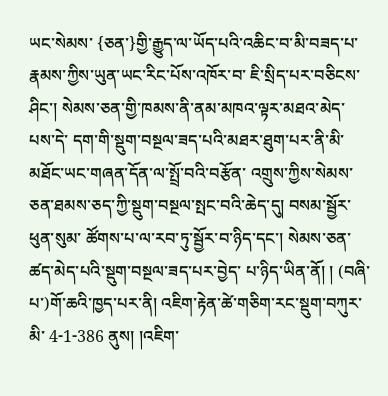ཡང་སེམས་ {ཅན་}གྱི་རྒྱུད་ལ་ཡོད་པའི་འཆིང་བ་མི་བཟད་པ་རྣམས་ཀྱིས་ཡུན་ཡང་རིང་པོས་འཁོར་བ་ ཇི་སྲིད་པར་བཅིངས་ཤིང་། སེམས་ཅན་གྱི་ཁམས་ནི་ནམ་མཁའ་ལྟར་མཐའ་མེད་པས་དེ་ དག་གི་སྡུག་བསྔལ་ཟད་པའི་མཐར་ཐུག་པར་ནི་མི་མཐོང་ཡང་གཞན་དོན་ལ་སྤྲོ་བའི་བརྩོན་ འགྲུས་ཀྱིས་སེམས་ཅན་ཐམས་ཅད་ཀྱི་སྡུག་བསྔལ་སྤང་བའི་ཆེད་དུ། བསམ་སྦྱོར་ཕུན་སུམ་ ཚོགས་པ་ལ་རབ་ཏུ་སྦྱོར་བ་ཉིད་དང་། སེམས་ཅན་ཚད་མེད་པའི་སྡུག་བསྔལ་ཟད་པར་བྱེད་ པ་ཉིད་ཡིན་ནོ། ། (བཞི་པ་)གོ་ཆའི་ཁྱད་པར་ནི། འཇིག་རྟེན་ཚེ་གཅིག་རང་སྡུག་བཀུར་མི་ 4-1-386 ནུས། །འཇིག་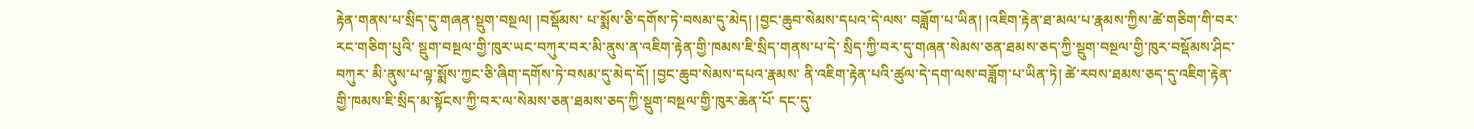རྟེན་གནས་པ་སྲིད་དུ་གཞན་སྡུག་བསྔལ། །བསྡོམས་ པ་སྨོས་ཅི་དགོས་ཏེ་བསམ་དུ་མེད། །བྱང་ཆུབ་སེམས་དཔའ་དེ་ལས་ བཟློག་པ་ཡིན། །འཇིག་རྟེན་ཐ་མལ་པ་རྣམས་ཀྱིས་ཚེ་གཅིག་གི་བར་རང་གཅིག་པུའི་ སྡུག་བསྔལ་གྱི་ཁུར་ཡང་བཀུར་བར་མི་ནུས་ན་འཇིག་རྟེན་གྱི་ཁམས་ཇི་སྲིད་གནས་པ་དེ་ སྲིད་ཀྱི་བར་དུ་གཞན་སེམས་ཅན་ཐམས་ཅད་ཀྱི་སྡུག་བསྔལ་གྱི་ཁུར་བསྡོམས་ཤིང་བཀུར་ མི་ནུས་པ་ལྟ་སྨོས་ཀྱང་ཅི་ཞིག་དགོས་ཏེ་བསམ་དུ་མེད་དོ། །བྱང་ཆུབ་སེམས་དཔའ་རྣམས་ ནི་འཇིག་རྟེན་པའི་ཚུལ་དེ་དག་ལས་བཟློག་པ་ཡིན་ཏེ། ཚེ་རབས་ཐམས་ཅད་དུ་འཇིག་རྟེན་ གྱི་ཁམས་ཇི་སྲིད་མ་སྟོངས་ཀྱི་བར་ལ་སེམས་ཅན་ཐམས་ཅད་ཀྱི་སྡུག་བསྔལ་གྱི་ཁུར་ཆེན་པོ་ དང་དུ་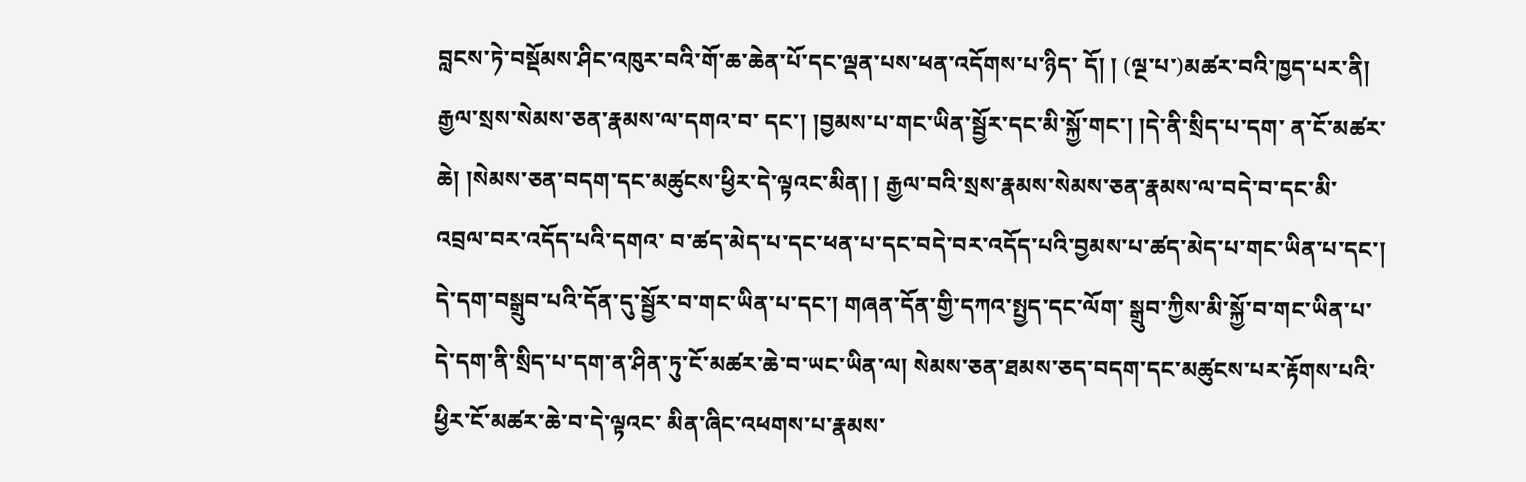བླངས་ཏེ་བསྡོམས་ཤིང་འཁུར་བའི་གོ་ཆ་ཆེན་པོ་དང་ལྡན་པས་ཕན་འདོགས་པ་ཉིད་ དོ། ། (ལྔ་པ་)མཚར་བའི་ཁྱད་པར་ནི། རྒྱལ་སྲས་སེམས་ཅན་རྣམས་ལ་དགའ་བ་ དང་། །བྱམས་པ་གང་ཡིན་སྦྱོར་དང་མི་སྐྱོ་གང་། །དེ་ནི་སྲིད་པ་དག་ ན་ངོ་མཚར་ཆེ། །སེམས་ཅན་བདག་དང་མཚུངས་ཕྱིར་དེ་ལྟའང་མིན། ། རྒྱལ་བའི་སྲས་རྣམས་སེམས་ཅན་རྣམས་ལ་བདེ་བ་དང་མི་འབྲལ་བར་འདོད་པའི་དགའ་ བ་ཚད་མེད་པ་དང་ཕན་པ་དང་བདེ་བར་འདོད་པའི་བྱམས་པ་ཚད་མེད་པ་གང་ཡིན་པ་དང་། དེ་དག་བསྒྲུབ་པའི་དོན་དུ་སྦྱོར་བ་གང་ཡིན་པ་དང་། གཞན་དོན་གྱི་དཀའ་སྤྱད་དང་ལོག་ སྒྲུབ་ཀྱིས་མི་སྐྱོ་བ་གང་ཡིན་པ་དེ་དག་ནི་སྲིད་པ་དག་ན་ཤིན་ཏུ་ངོ་མཚར་ཆེ་བ་ཡང་ཡིན་ལ། སེམས་ཅན་ཐམས་ཅད་བདག་དང་མཚུངས་པར་རྟོགས་པའི་ཕྱིར་ངོ་མཚར་ཆེ་བ་དེ་ལྟའང་ མིན་ཞིང་འཕགས་པ་རྣམས་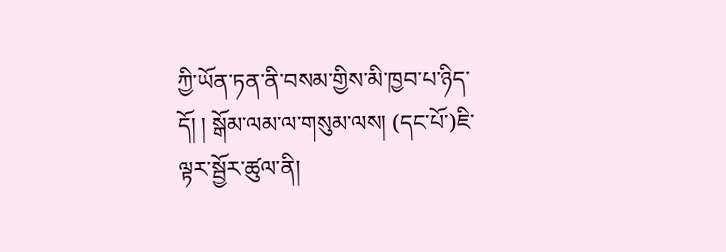ཀྱི་ཡོན་ཏན་ནི་བསམ་གྱིས་མི་ཁྱབ་པ་ཉིད་དོ། ། སྒོམ་ལམ་ལ་གསུམ་ལས། (དང་པོ་)ཇི་ལྟར་སྦྱོར་ཚུལ་ནི།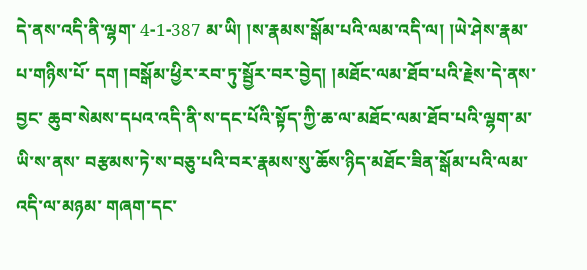དེ་ནས་འདི་ནི་ལྷག་ 4-1-387 མ་ཡི། །ས་རྣམས་སྒོམ་པའི་ལམ་འདི་ལ། །ཡེ་ཤེས་རྣམ་པ་གཉིས་པོ་ དག །བསྒོམ་ཕྱིར་རབ་ཏུ་སྦྱོར་བར་བྱེད། །མཐོང་ལམ་ཐོབ་པའི་རྗེས་དེ་ནས་བྱང་ ཆུབ་སེམས་དཔའ་འདི་ནི་ས་དང་པོའི་སྟོད་ཀྱི་ཆ་ལ་མཐོང་ལམ་ཐོབ་པའི་ལྷག་མ་ཡི་ས་ནས་ བརྩམས་ཏེ་ས་བཅུ་པའི་བར་རྣམས་སུ་ཆོས་ཉིད་མཐོང་ཟིན་སྒོམ་པའི་ལམ་འདི་ལ་མཉམ་ གཞག་དང་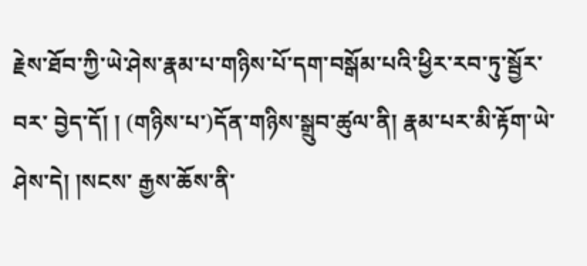རྗེས་ཐོབ་ཀྱི་ཡེ་ཤེས་རྣམ་པ་གཉིས་པོ་དག་བསྒོམ་པའི་ཕྱིར་རབ་ཏུ་སྦྱོར་བར་ བྱེད་དོ། ། (གཉིས་པ་)དོན་གཉིས་སྒྲུབ་ཚུལ་ནི། རྣམ་པར་མི་རྟོག་ཡེ་ཤེས་དེ། །སངས་ རྒྱས་ཆོས་ནི་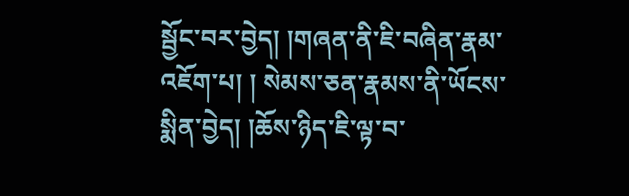སྦྱོང་བར་བྱེད། །གཞན་ནི་ཇི་བཞིན་རྣམ་འཇོག་པ། ། སེམས་ཅན་རྣམས་ནི་ཡོངས་སྨིན་བྱེད། །ཆོས་ཉིད་ཇི་ལྟ་བ་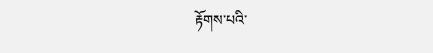རྟོགས་པའི་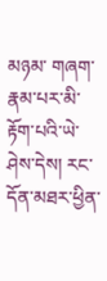མཉམ་ གཞག་རྣམ་པར་མི་རྟོག་པའི་ཡེ་ཤེས་དེས། རང་དོན་མཐར་ཕྱིན་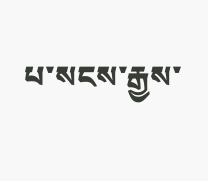པ་སངས་རྒྱས་